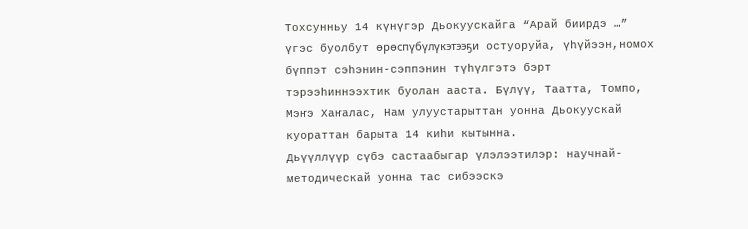Тохсунньу 14 күнүгэр Дьокуускайга “Арай биирдэ …” үгэс буолбут өрөспүбүлүкэтээҕи остуоруйа, үһүйээн,номох бүппэт сэһэнин-сэппэнин түһүлгэтэ бэрт тэрээһиннээхтик буолан ааста. Бүлүү, Таатта, Томпо, Мэҥэ Хаҥалас, Нам улуустарыттан уонна Дьокуускай куораттан барыта 14 киһи кытынна.
Дьүүллүүр сүбэ састаабыгар үлэлээтилэр: научнай-методическай уонна тас сибээскэ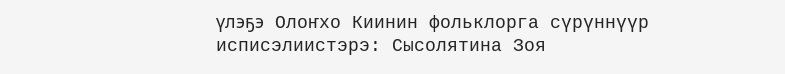үлэҕэ Олоҥхо Киинин фольклорга сүрүннүүр исписэлиистэрэ: Сысолятина Зоя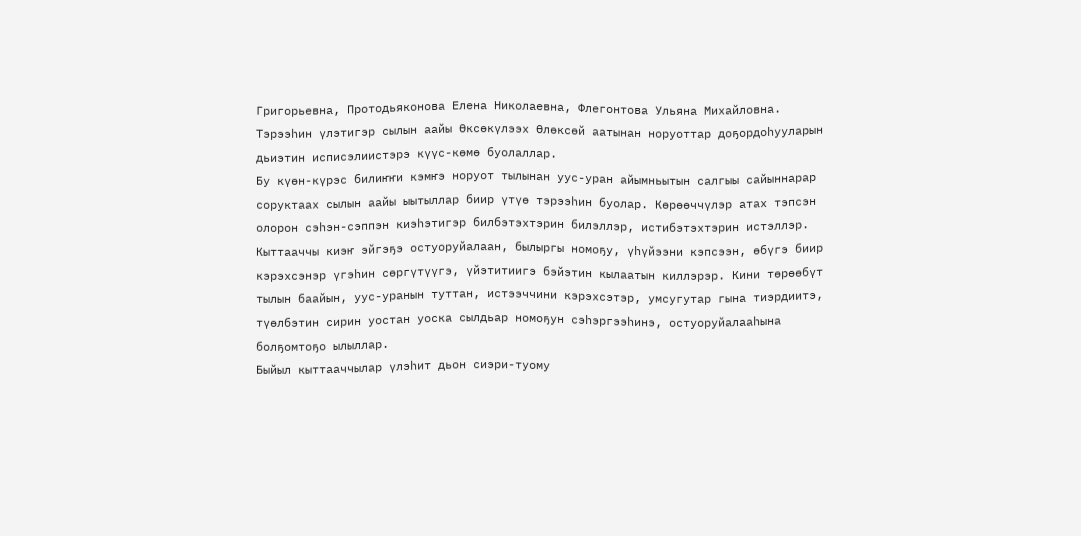Григорьевна, Протодьяконова Елена Николаевна, Флегонтова Ульяна Михайловна. Тэрээһин үлэтигэр сылын аайы Өксөкүлээх Өлөксөй аатынан норуоттар доҕордоһууларын дьиэтин исписэлиистэрэ күүс-көмө буолаллар.
Бу күөн-күрэс билиҥҥи кэмҥэ норуот тылынан уус-уран айымньытын салгыы сайыннарар соруктаах сылын аайы ыытыллар биир үтүө тэрээһин буолар. Көрөөччүлэр атах тэпсэн олорон сэһэн-сэппэн киэһэтигэр билбэтэхтэрин билэллэр, истибэтэхтэрин истэллэр. Кыттааччы киэҥ эйгэҕэ остуоруйалаан, былыргы номоҕу, үһүйээни кэпсээн, өбүгэ биир кэрэхсэнэр үгэһин сөргүтүүгэ, үйэтитиигэ бэйэтин кылаатын киллэрэр. Кини төрөөбүт тылын баайын, уус-уранын туттан, истээччини кэрэхсэтэр, умсугутар гына тиэрдиитэ, түөлбэтин сирин уостан уоска сылдьар номоҕун сэһэргээһинэ, остуоруйалааһына болҕомтоҕо ылыллар.
Быйыл кыттааччылар үлэһит дьон сиэри-туому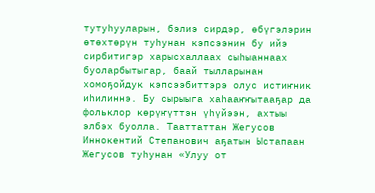тутуһууларын, бэлиэ сирдэр, өбүгэлэрин өтөхтөрүн туһунан кэпсээнин бу ийэ сирбитигэр харысхаллаах сыһыаннаах буоларбытыгар, баай тылларынан хомоҕойдук кэпсээбиттэрэ олус истиҥник иһилиннэ. Бу сырыыга хаһааҥҥытааҕар да фольклор көрүҥүттэн үһүйээн, ахтыы элбэх буолла. Тааттаттан Жегусов Иннокентий Степанович аҕатын Ыстапаан Жегусов туһунан «Улуу от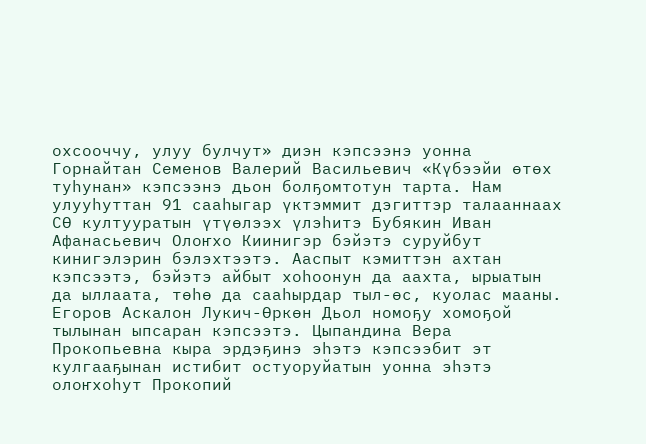охсооччу, улуу булчут» диэн кэпсээнэ уонна Горнайтан Семенов Валерий Васильевич «Күбээйи өтөх туһунан» кэпсээнэ дьон болҕомтотун тарта. Нам улууһуттан 91 сааһыгар үктэммит дэгиттэр талааннаах СӨ култууратын үтүөлээх үлэһитэ Бубякин Иван Афанасьевич Олоҥхо Киинигэр бэйэтэ суруйбут кинигэлэрин бэлэхтээтэ. Ааспыт кэмиттэн ахтан кэпсээтэ, бэйэтэ айбыт хоһоонун да аахта, ырыатын да ыллаата, төһө да сааһырдар тыл-өс, куолас мааны. Егоров Аскалон Лукич-Өркөн Дьол номоҕу хомоҕой тылынан ыпсаран кэпсээтэ. Цыпандина Вера Прокопьевна кыра эрдэҕинэ эһэтэ кэпсээбит эт кулгааҕынан истибит остуоруйатын уонна эһэтэ олоҥхоһут Прокопий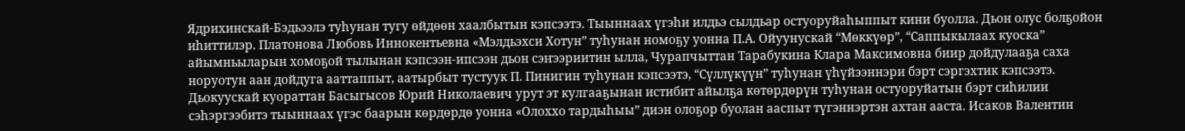Ядрихинскай-Бэдьээлэ туһунан тугу өйдөөн хаалбытын кэпсээтэ. Тыыннаах үгэһи илдьэ сылдьар остуоруйаһыппыт кини буолла. Дьон олус болҕойон иһиттилэр. Платонова Любовь Иннокентьевна «Мэлдьэхси Хотун” туһунан номоҕу уонна П.А. Ойуунускай “Мөккүөр”, “Саппыкылаах куоска” айымньыларын хомоҕой тылынан кэпсээн-ипсээн дьон сэҥээриитин ылла, Чурапчыттан Тарабукина Клара Максимовна биир дойдулааҕа саха норуотун аан дойдуга ааттаппыт, аатырбыт тустуук П. Пинигин туһунан кэпсээтэ, “Сүллүкүүн” туһунан үһүйээннэри бэрт сэргэхтик кэпсээтэ. Дьокуускай куораттан Басыгысов Юрий Николаевич урут эт кулгааҕынан истибит айылҕа көтөрдөрүн туһунан остуоруйатын бэрт сиһилии сэһэргээбитэ тыыннаах үгэс баарын көрдөрдө уонна «Олоххо тардыһыы” диэн олоҕор буолан ааспыт түгэннэртэн ахтан ааста. Исаков Валентин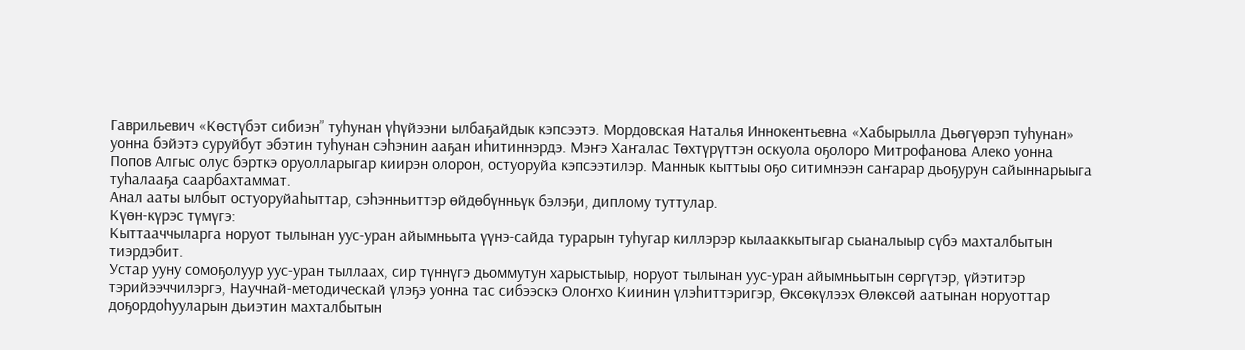Гаврильевич «Көстүбэт сибиэн” туһунан үһүйээни ылбаҕайдык кэпсээтэ. Мордовская Наталья Иннокентьевна «Хабырылла Дьөгүөрэп туһунан» уонна бэйэтэ суруйбут эбэтин туһунан сэһэнин ааҕан иһитиннэрдэ. Мэҥэ Хаҥалас Төхтүрүттэн оскуола оҕолоро Митрофанова Алеко уонна Попов Алгыс олус бэрткэ оруолларыгар киирэн олорон, остуоруйа кэпсээтилэр. Маннык кыттыы оҕо ситимнээн саҥарар дьоҕурун сайыннарыыга туһалааҕа саарбахтаммат.
Анал ааты ылбыт остуоруйаһыттар, сэһэнньиттэр өйдөбүнньүк бэлэҕи, диплому туттулар.
Күөн-күрэс түмүгэ:
Кыттааччыларга норуот тылынан уус-уран айымньыта үүнэ-сайда турарын туһугар киллэрэр кылааккытыгар сыаналыыр сүбэ махталбытын тиэрдэбит.
Устар ууну сомоҕолуур уус-уран тыллаах, сир түннүгэ дьоммутун харыстыыр, норуот тылынан уус-уран айымньытын сөргүтэр, үйэтитэр тэрийээччилэргэ, Научнай-методическай үлэҕэ уонна тас сибээскэ Олоҥхо Киинин үлэһиттэригэр, Өксөкүлээх Өлөксөй аатынан норуоттар доҕордоһууларын дьиэтин махталбытын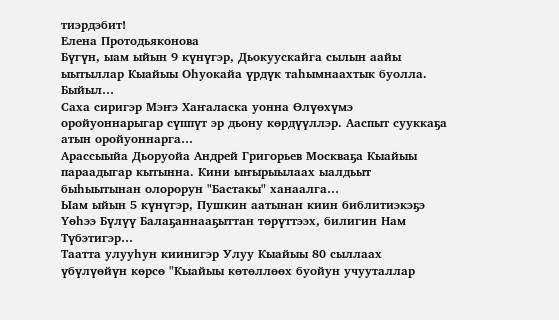тиэрдэбит!
Елена Протодьяконова
Бүгүн, ыам ыйын 9 күнүгэр, Дьокуускайга сылын аайы ыытыллар Кыайыы Оһуокайа үрдүк таһымнаахтык буолла. Быйыл…
Саха сиригэр Мэҥэ Хаҥаласка уонна Өлүөхүмэ оройуоннарыгар сүппүт эр дьону көрдүүллэр. Ааспыт сууккаҕа атын оройуоннарга…
Арассыыйа Дьоруойа Андрей Григорьев Москваҕа Кыайыы параадыгар кытынна. Кини ыҥырыылаах ыалдьыт быһыытынан олорорун "Бастакы" ханаалга…
Ыам ыйын 5 күнүгэр, Пушкин аатынан киин библитиэкэҕэ Үөһээ Бүлүү Балаҕаннааҕыттан төрүттээх, билигин Нам Түбэтигэр…
Таатта улууһун киинигэр Улуу Кыайыы 80 сыллаах үбүлүөйүн көрсө "Кыайыы көтөллөөх буойун учууталлар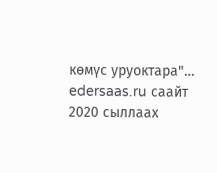көмүс уруоктара"…
edersaas.ru саайт 2020 сыллаах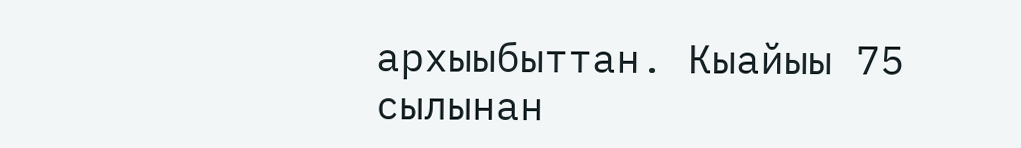архыыбыттан. Кыайыы 75 сылынан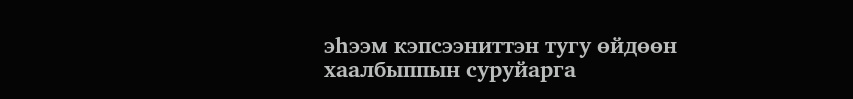эһээм кэпсээниттэн тугу өйдөөн хаалбыппын суруйарга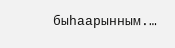быһаарынным.…